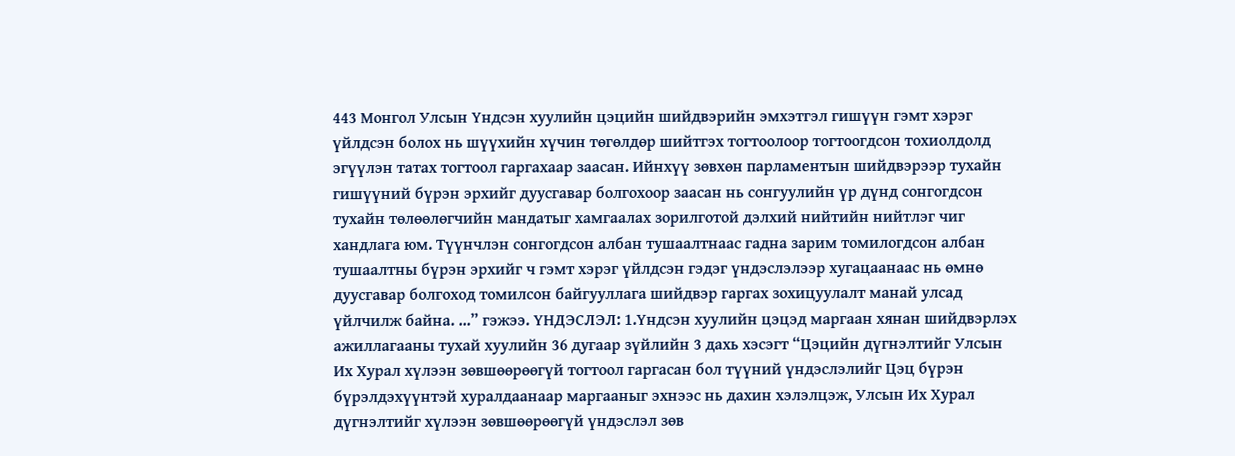443 Монгол Улсын Үндсэн хуулийн цэцийн шийдвэрийн эмхэтгэл гишүүн гэмт хэрэг үйлдсэн болох нь шүүхийн хүчин төгөлдөр шийтгэх тогтоолоор тогтоогдсон тохиолдолд эгүүлэн татах тогтоол гаргахаар заасан. Ийнхүү зөвхөн парламентын шийдвэрээр тухайн гишүүний бүрэн эрхийг дуусгавар болгохоор заасан нь сонгуулийн үр дүнд сонгогдсон тухайн төлөөлөгчийн мандатыг хамгаалах зорилготой дэлхий нийтийн нийтлэг чиг хандлага юм. Түүнчлэн сонгогдсон албан тушаалтнаас гадна зарим томилогдсон албан тушаалтны бүрэн эрхийг ч гэмт хэрэг үйлдсэн гэдэг үндэслэлээр хугацаанаас нь өмнө дуусгавар болгоход томилсон байгууллага шийдвэр гаргах зохицуулалт манай улсад үйлчилж байна. ...” гэжээ. ҮНДЭСЛЭЛ: 1.Үндсэн хуулийн цэцэд маргаан хянан шийдвэрлэх ажиллагааны тухай хуулийн 36 дугаар зүйлийн 3 дахь хэсэгт “Цэцийн дүгнэлтийг Улсын Их Хурал хүлээн зөвшөөрөөгүй тогтоол гаргасан бол түүний үндэслэлийг Цэц бүрэн бүрэлдэхүүнтэй хуралдаанаар маргааныг эхнээс нь дахин хэлэлцэж, Улсын Их Хурал дүгнэлтийг хүлээн зөвшөөрөөгүй үндэслэл зөв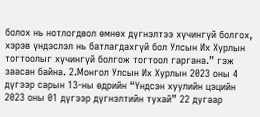болох нь нотлогдвол өмнөх дүгнэлтээ хүчингүй болгох, хэрэв үндэслэл нь батлагдахгүй бол Улсын Их Хурлын тогтоолыг хүчингүй болгож тогтоол гаргана.” гэж заасан байна. 2.Монгол Улсын Их Хурлын 2023 оны 4 дүгээр сарын 13-ны өдрийн “Үндсэн хуулийн цэцийн 2023 оны 01 дүгээр дүгнэлтийн тухай” 22 дугаар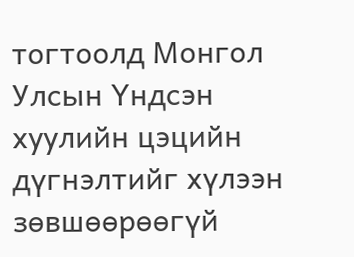тогтоолд Монгол Улсын Үндсэн хуулийн цэцийн дүгнэлтийг хүлээн зөвшөөрөөгүй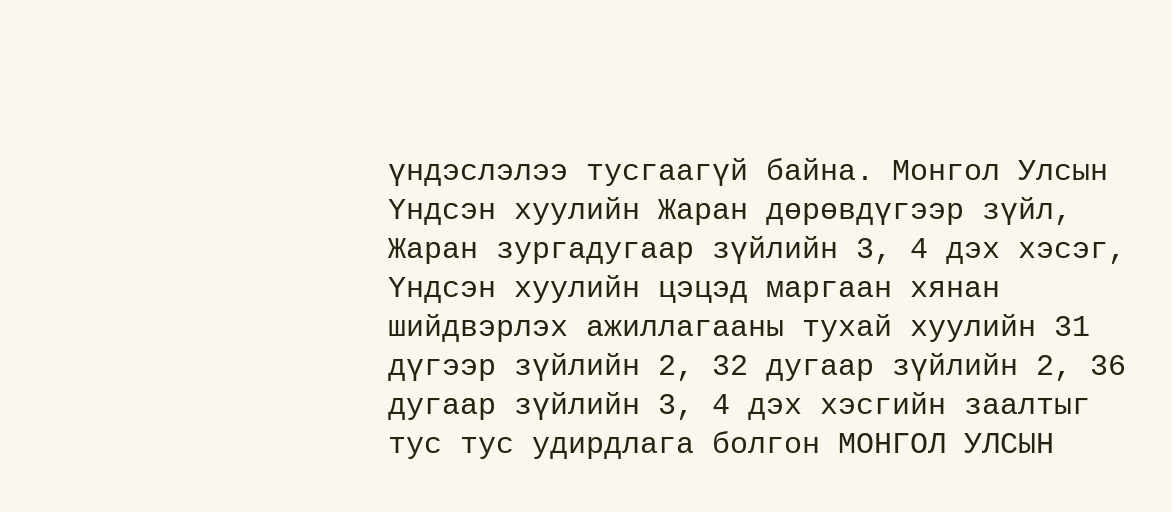үндэслэлээ тусгаагүй байна. Монгол Улсын Үндсэн хуулийн Жаран дөрөвдүгээр зүйл, Жаран зургадугаар зүйлийн 3, 4 дэх хэсэг, Үндсэн хуулийн цэцэд маргаан хянан шийдвэрлэх ажиллагааны тухай хуулийн 31 дүгээр зүйлийн 2, 32 дугаар зүйлийн 2, 36 дугаар зүйлийн 3, 4 дэх хэсгийн заалтыг тус тус удирдлага болгон МОНГОЛ УЛСЫН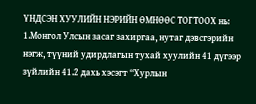ҮНДСЭН ХУУЛИЙН НЭРИЙН ӨМНӨӨС ТОГТООХ нь: 1.Монгол Улсын засаг захиргаа, нутаг дэвсгэрийн нэгж, түүний удирдлагын тухай хуулийн 41 дүгээр зүйлийн 41.2 дахь хэсэгт “Хурлын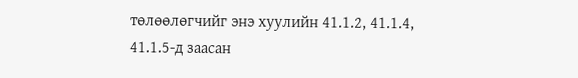төлөөлөгчийг энэ хуулийн 41.1.2, 41.1.4, 41.1.5-д заасан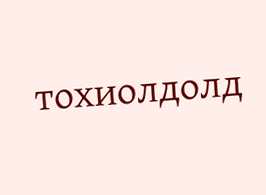тохиолдолд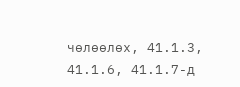чөлөөлөх, 41.1.3, 41.1.6, 41.1.7-д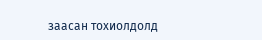заасан тохиолдолд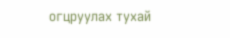огцруулах тухай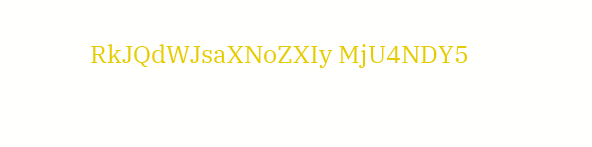RkJQdWJsaXNoZXIy MjU4NDY5